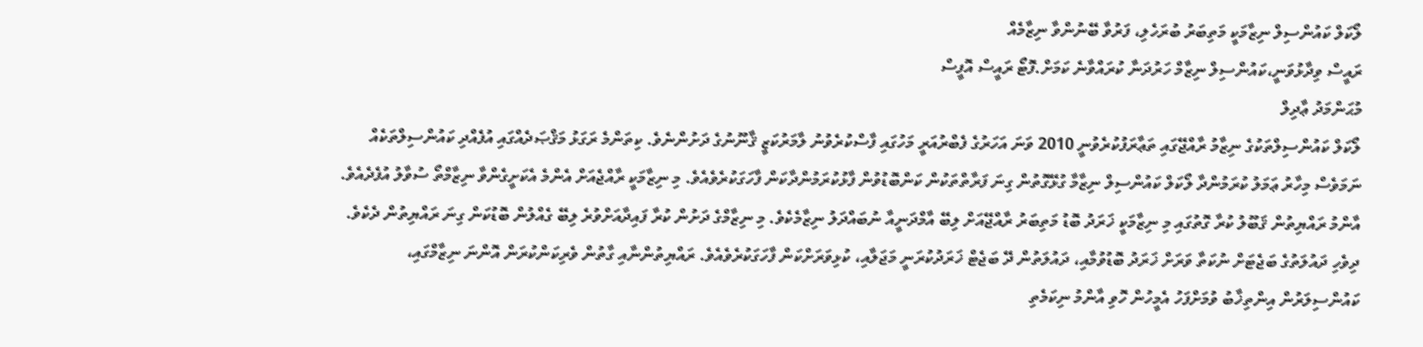ލޯކަލް ކައުންސިލް ނިޒާމަކީ މަތިބަރު ބުރަހެލި، ފަރުވާ ބޭނުންވާ ނިޒާމެއް
ރައީސް ވިދާޅުވަނީ،ކައުންސިލް ނިޒާމް ހަރުދަނާ ކުރައްވާނެ ކަމަށް.ފޮޓޯ ރައީސް އޮފީސް
މުޙަންމަދު ޢާދިލް
ލޯކަލް ކައުންސިލްތަކުގެ ނިޒާމު ރާއްޖޭގައި ތަޢާރަފުކުރެވުނީ 2010 ވަނަ އަހަރުގެ ފެބްރުއަރީ މަހުގައި ފާސްކުރެވުނު ލާމަރުކަޒީ ޤާނޫނުގެ ދަށުންނެވެ. ކިތަންމެ ރަގަޅު މަޤްޞަދެއްގައި އުފެއްދި ކައުންސިލްތަކެއް ނަމަވެސް މިހާރު ޢަމަލު ކުރަމުންދާ ލޯކަލް ކައުންސިލް ނިޒާމާ ގުޅޭގޮތުން ގިނަ ފަރާތްތަކުން ކަންބޮޑުވުން ފާޅުކުރަމުންދާކަން ފާހަގަކުރެވެއެވެ. މި ނިޒާމަކީ ރާއްޖެއަށް އެންމެ އެކަށީގެންވާ ނިޒާމްތޯ ސުވާލު އުފެދެއެވެ. އާންމު ރައްޔިތުން ޤަބޫލު ކުރާ ގޮތުގައި މި ނިޒާމަކީ ޚަރަދު ބޮޑު މަތިބަރު ރާއްޖޭއަށް ލިބޭ އާމްދަނީއާ ނުބައްދަލު ނިޒާމެކެވެ. މި ނިޒާމްގެ ދަށުން ކުރާ ފައިދާއަށްވުރެ ލިބޭ ގެއްލުން ބޮޑުކަން ގިނަ ރައްޔިތުން ދެކެވެ. ދިވެހި ދައުލަތުގެ ބަޖެޓަށް ނުކަތާ ވަރަށް ޚަރަދު ބޮޑުވުމާއި، ދައުލަތުން ދޭ ބަޖެޓް ޚަރަދުކުރަނީ މަޖަލާއި، ކުޅިވަރަށްކަން ފާހަގަކުރެވެއެވެ. ރައްޔިތުންނާއި ގާތުން ވެރިކަންކުރަން އޮންނަ ނިޒާމްގައި، ކައުންސިލަރުން އިންތިޚާބު ވުމަށްފަހު އެމީހުން ހޮވި އާންމު ނިކަމެތި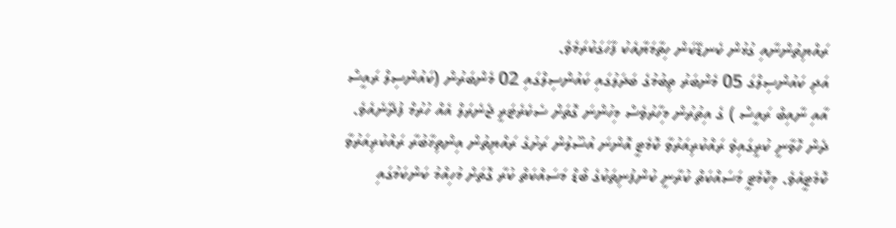ރައްޔިތުންނާއި ގުޅުން ކެނޑޭކަން ހިތާމަޔާއެކު ފާހަގަކުރަމެވެ.
އަދި ކައުންސިލްގަ 05 މެންބަރު ތިބުމުގެ ބަދަލުގައި ކައުންސިލްގައި 02 މެންބަރުން (ކައުންސިލް ރައީސް އާއި ނާއިބް ރައީސް ) ގެ އިތުރުން މިހާރުވެސް މިހުންނަ ގޮތަށް ސެކެރެޓަރީ ޖެނެރަލް އެއް ހުރުމް ފުދޭނެއެވެ. ދެން ހޮވާނީ ކުރީގައިވެ ރައްކުރިއަރުވާ ކޮމެޓީ އޮންނަ އުސޫލުން ރަށުގެ ރައްޔިތުން އިންތިޚާބުރާ ރައްކުރިއަރުވާ ކޮމެޓީއެވެ. މިކޮމެޓީ މަސައްކަތް ކުރާނީ ކުންފުނިތަކުގެ ބޯޑް މަސައްކަތް ކުރާ ގޮތަށް މުހިއްމު ކަންކަމުގައި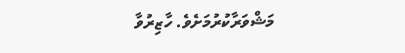މަޝްވަރާކުރުމަށެވެ. ހާޒިރުވާ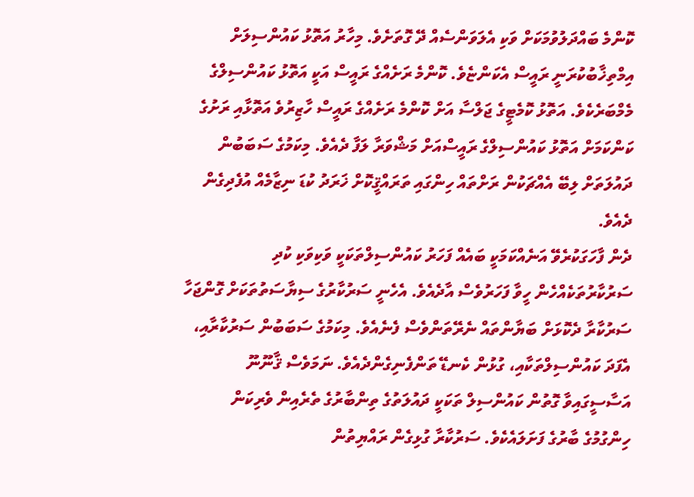ކޮންމެ ބައްދަލުވުމަކަށް ވަކި އެލަވަންސެއް ދޭ ގޮތަށެވެ. މިހާރު އަތޮޅު ކައުންސިލަށް އިމްތިޚާބުކުރަނީ ރައީސް އެކަންޏެވެ. ކޮންމެ ރަށެއްގެ ރައީސް އަކީ އަތޮޅު ކައުންސިލްގެ މެމްބަރެކެވެ. އަތޮޅު ކޮމެޓީގެ ޖަލްސާ އަށް ކޮންމެ ރަށެއްގެ ރައީސް ހާޒިރުވެ އަތޮޅާއި ރަށުގެ ކަންކަމަށް އަތޮޅު ކައުންސިލްގެ ރައީސްއަށް މަޝްވަރާ ލަފާ ދެއެވެ. މިކަމުގެ ސަބަބުން ދައުލަތަށް ލިބޭ އެއްޗަކުން ރަށްތައް ހިންގައި ތަރައްޤީކޮށް ޚަރަދު ކުޑަ ނިޒާމެއް އުފެދިގެން ދެއެވެ.
ދެން ފާހަގަކުރެވޭ އަނެއްކަމަކީ ބައެއް ފަހަރު ކައުންސިލްތަކަކީ ވަކިވަކި ކުދި ސަރުކާރުތަކެއްހެން ހީވާ ފަހަރުވެސް އާދެއެވެ. އެހެނީ ސަރުކާރުގެ ސިޔާސަތުތަކަށް ގޮންޖަހާ ސަރުކާރާ ދެކޮޅަށް ބަޔާންތައް ނެރޭތަންވެސް ފެނެއެވެ. މިކަމުގެ ސަބަބުން ސަރުކާރާއި، އެފަދަ ކައުންސިލްތަކާއި، ގުޅުން ކެނޑޭ ތަންފެނިގެންދެއެވެ. ނަމަވެސް ޤާނޫނޫ އަސާސީގައިވާ ގޮތުން ކައުންސިލް ތަކަކީ ދައުލަތުގެ ތިންބާރުގެ ތެރެއިން ވެރިކަން ހިންގުމުގެ ބާރުގެ ފަށަލައެކެވެ. ސަރުކާރާ ގުޅިގެން ރައްޔިތުން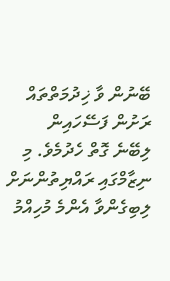ބޭނުން ވާ ޚިދުމަތްތައް ރަށުން ފަސޭހައިން ލިބޭނެ ގޮތް ހެދުމެވެ. މި ނިޒާމްގައި ރައްޔިތުންނަށް ލިބިގެންވާ އެންމެ މުހިއްމު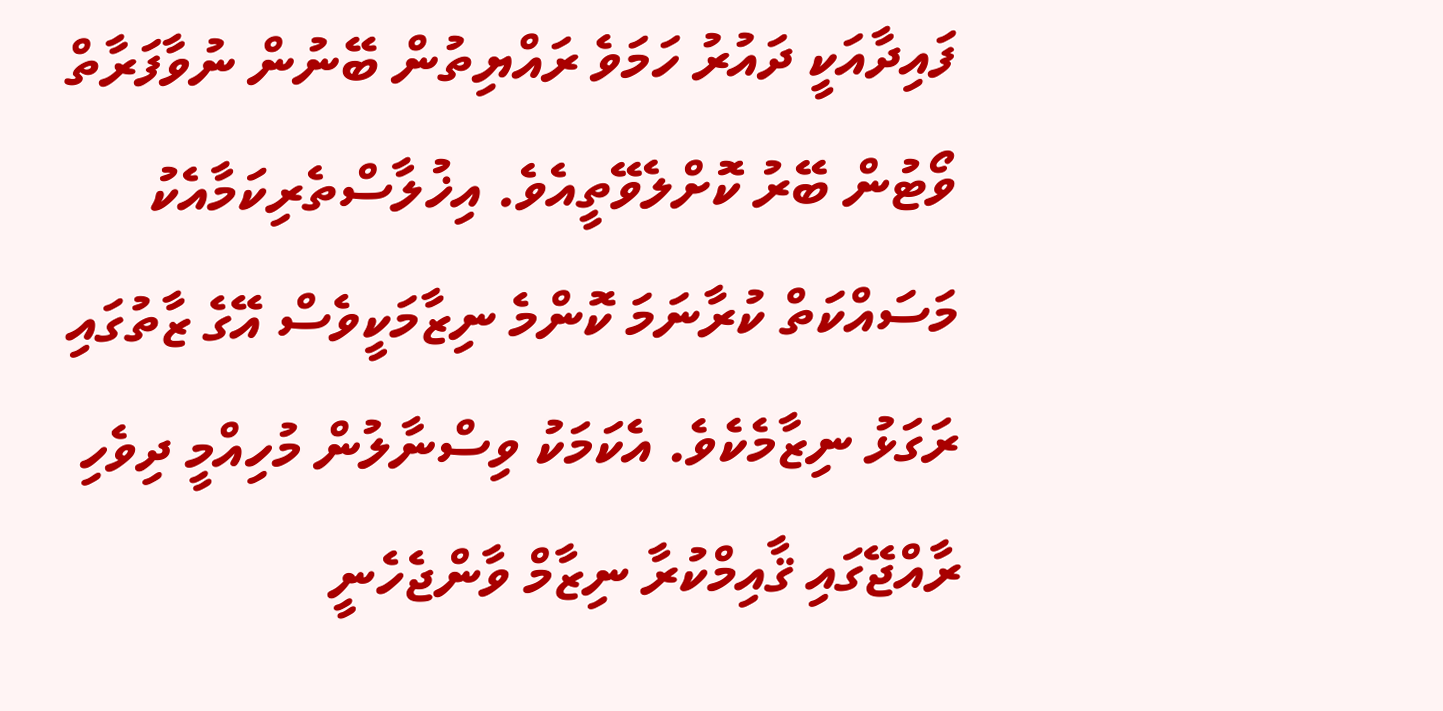ފައިދާއަކީ ދައުރު ހަމަވެ ރައްޔިތުން ބޭނުން ނުވާފަރާތް ވޯޓުން ބޭރު ކޮށްލެވޭތީއެވެ. އިޚުލާސްތެރިކަމާއެކު މަސައްކަތް ކުރާނަމަ ކޮންމެ ނިޒާމަކީވެސް އޭގެ ޒާތުގައި ރަގަޅު ނިޒާމެކެވެ. އެކަމަކު ވިސްނާލުން މުހިއްމީ ދިވެހި ރާއްޖޭގައި ޤާއިމްކުރާ ނިޒާމް ވާންޖެހެނީ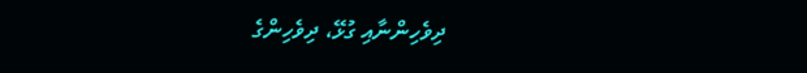ދިވެހިންނާއި ގުޅޭ، ދިވެހިންގެ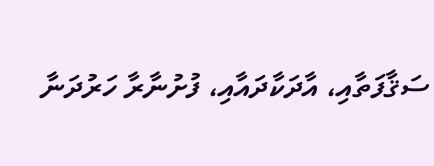ސަޤާފަތާއި، އާދަކާދައާއި، ފުށުނާރާ ހަރުދަނާ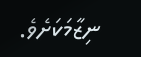ނިޒާމަކަށެވެ.